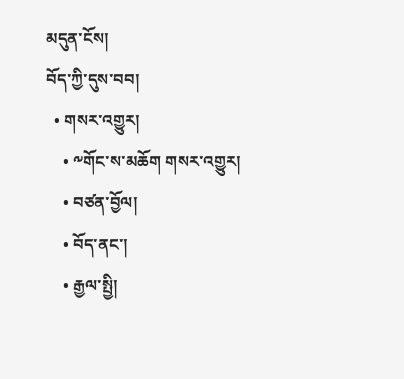མདུན་ངོས།
བོད་ཀྱི་དུས་བབ།
  • གསར་འགྱུར།
    • ༸གོང་ས་མཆོག གསར་འགྱུར།
    • བཙན་བྱོལ།
    • བོད་ནང་།
    • རྒྱལ་སྤྱི།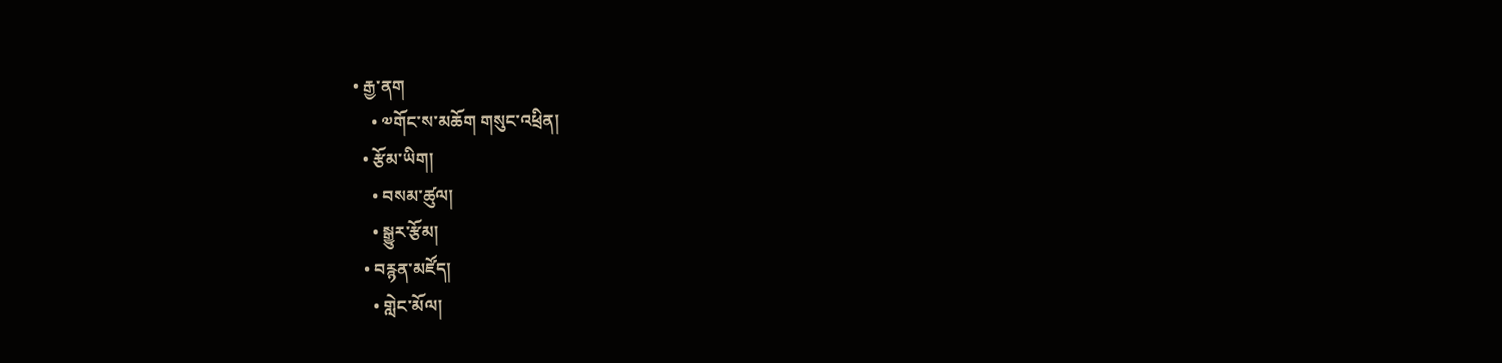• རྒྱ་ནག
    • ༧གོང་ས་མཆོག གསུང་འཕྲིན།
  • རྩོམ་ཡིག།
    • བསམ་ཚུལ།
    • སྒྱུར་རྩོམ།
  • བརྙན་མཛོད།
    • གླེང་མོལ།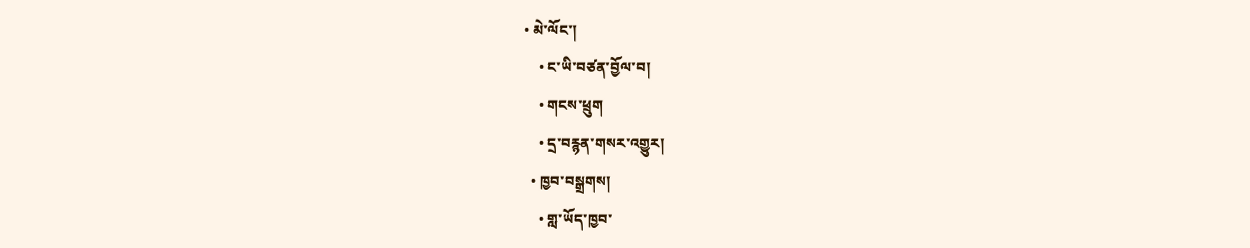• མེ་ལོང་།
    • ང་ཡི་བཙན་བྱོལ་བ།
    • གངས་ཕྲུག
    • དྲ་བརྙན་གསར་འགྱུར།
  • ཁྱབ་བསྒྲགས།
    • གླ་ཡོད་ཁྱབ་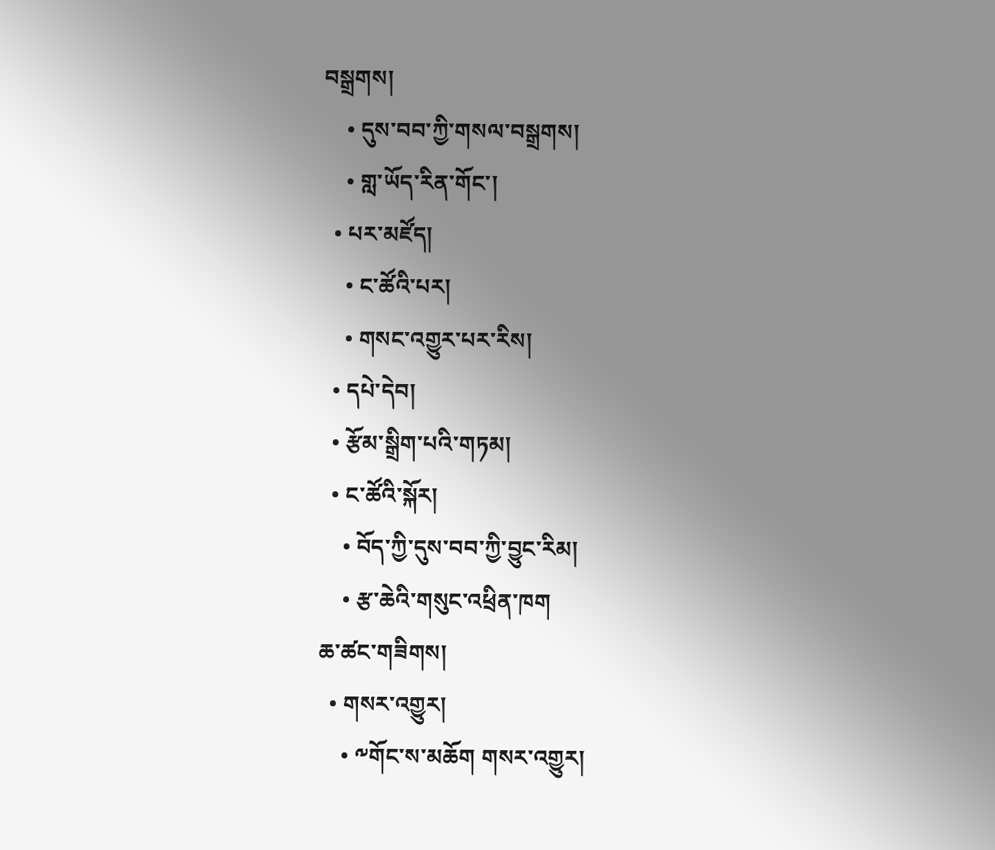བསྒྲགས།
    • དུས་བབ་ཀྱི་གསལ་བསྒྲགས།
    • གླ་ཡོད་རིན་གོང་།
  • པར་མཛོད།
    • ང་ཚོའི་པར།
    • གསང་འགྱུར་པར་རིས།
  • དཔེ་དེབ།
  • རྩོམ་སྒྲིག་པའི་གཏམ།
  • ང་ཚོའི་སྐོར།
    • བོད་ཀྱི་དུས་བབ་ཀྱི་བྱུང་རིམ།
    • རྩ་ཆེའི་གསུང་འཕྲིན་ཁག
ཆ་ཚང་གཟིགས།
  • གསར་འགྱུར།
    • ༸གོང་ས་མཆོག གསར་འགྱུར།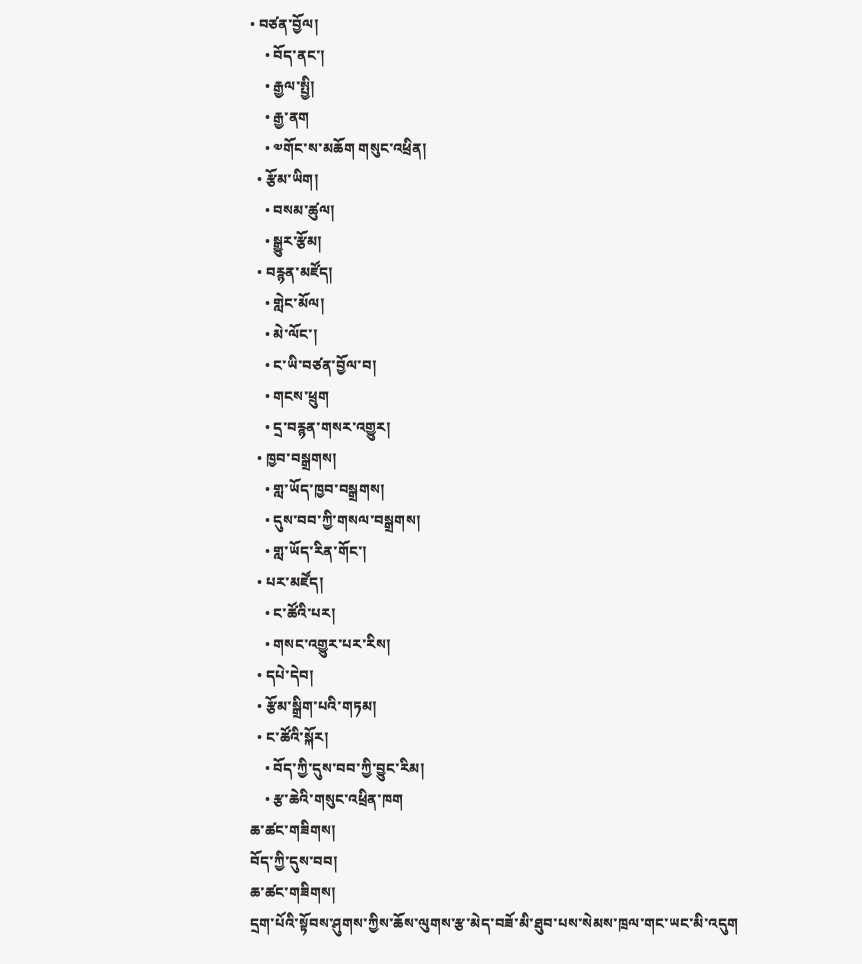• བཙན་བྱོལ།
    • བོད་ནང་།
    • རྒྱལ་སྤྱི།
    • རྒྱ་ནག
    • ༧གོང་ས་མཆོག གསུང་འཕྲིན།
  • རྩོམ་ཡིག།
    • བསམ་ཚུལ།
    • སྒྱུར་རྩོམ།
  • བརྙན་མཛོད།
    • གླེང་མོལ།
    • མེ་ལོང་།
    • ང་ཡི་བཙན་བྱོལ་བ།
    • གངས་ཕྲུག
    • དྲ་བརྙན་གསར་འགྱུར།
  • ཁྱབ་བསྒྲགས།
    • གླ་ཡོད་ཁྱབ་བསྒྲགས།
    • དུས་བབ་ཀྱི་གསལ་བསྒྲགས།
    • གླ་ཡོད་རིན་གོང་།
  • པར་མཛོད།
    • ང་ཚོའི་པར།
    • གསང་འགྱུར་པར་རིས།
  • དཔེ་དེབ།
  • རྩོམ་སྒྲིག་པའི་གཏམ།
  • ང་ཚོའི་སྐོར།
    • བོད་ཀྱི་དུས་བབ་ཀྱི་བྱུང་རིམ།
    • རྩ་ཆེའི་གསུང་འཕྲིན་ཁག
ཆ་ཚང་གཟིགས།
བོད་ཀྱི་དུས་བབ།
ཆ་ཚང་གཟིགས།
དྲག་པོའི་སྟོབས་ཤུགས་ཀྱིས་ཆོས་ལུགས་རྩ་མེད་བཟོ་མི་ཐུབ་པས་སེམས་ཁྲལ་གང་ཡང་མི་འདུག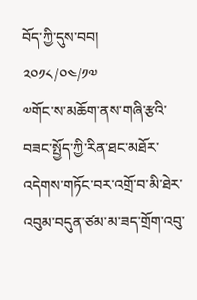བོད་ཀྱི་དུས་བབ།
༢༠༡༨/༠༤/༡༧
༧གོང་ས་མཆོག་ནས་གཞི་རྩའི་བཟང་སྤྱོད་ཀྱི་རིན་ཐང་མཐོར་འདེགས་གཏོང་བར་འགྲོ་བ་མི་ཐེར་འབུམ་བདུན་ཙམ་མ་ཟད་གྲོག་འབུ་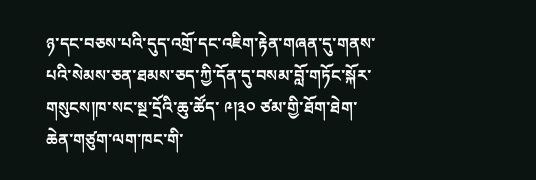ཉ་དང་བཅས་པའི་དུད་འགྲོ་དང་འཇིག་རྟེན་གཞན་དུ་གནས་པའི་སེམས་ཅན་ཐམས་ཅད་ཀྱི་དོན་དུ་བསམ་བློ་གཏོང་སྐོར་གསུངས།ཁ་སང་སྔ་དྲོའི་ཆུ་ཚོད་ ༩།༣༠ ཙམ་གྱི་ཐོག་ཐེག་ཆེན་གཙུག་ལག་ཁང་གི་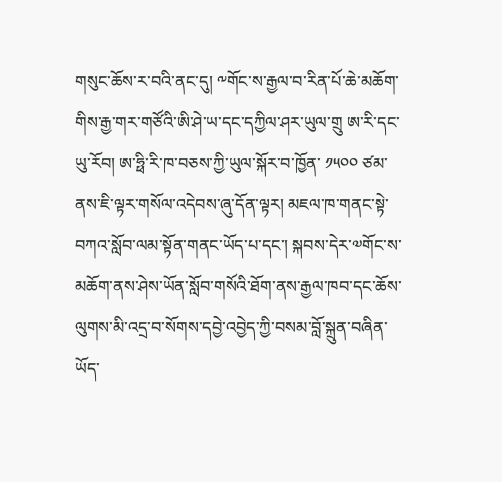གསུང་ཆོས་ར་བའི་ནང་དུ། ༸གོང་ས་རྒྱལ་བ་རིན་པོ་ཆེ་མཆོག་གིས་རྒྱ་གར་གཙོའི་ཨི་ཤེ་ཡ་དང་དཀྱིལ་ཤར་ཡུལ་གྲུ ཨ་རི་དང་ཡུ་རོབ། ཨ་ཧྥི་རི་ཁ་བཅས་ཀྱི་ཡུལ་སྐོར་བ་ཁྱོན་ ༡༥༠༠ ཙམ་ནས་ཇི་ལྟར་གསོལ་འདེབས་ཞུ་དོན་ལྟར། མཇལ་ཁ་གནང་སྟེ་བཀའ་སློབ་ལམ་སྟོན་གནང་ཡོད་པ་དང་། སྐབས་དེར་༧གོང་ས་མཆོག་ནས་ཤེས་ཡོན་སློབ་གསོའི་ཐོག་ནས་རྒྱལ་ཁབ་དང་ཆོས་ལུགས་མི་འདྲ་བ་སོགས་དབྱེ་འབྱེད་ཀྱི་བསམ་བློ་སྐྲུན་བཞིན་ཡོད་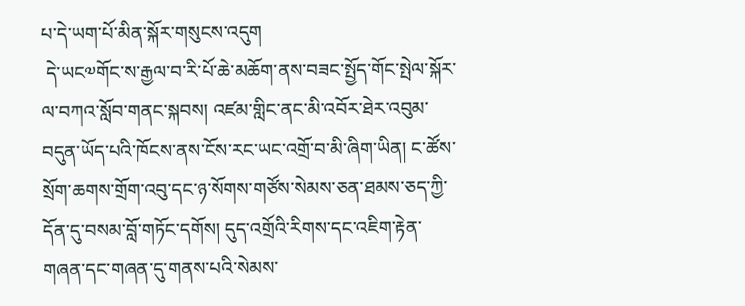པ་དེ་ཡག་པོ་མིན་སྐོར་གསུངས་འདུག
 དེ་ཡང༧གོང་ས་རྒྱལ་བ་རི་པོ་ཆེ་མཆོག་ནས་བཟང་སྤྱོད་གོང་སྤེལ་སྐོར་ལ་བཀའ་སློབ་གནང་སྐབས། འཛམ་གླིང་ནང་མི་འབོར་ཐེར་འབུམ་བདུན་ཡོད་པའི་ཁོངས་ནས་ངོས་རང་ཡང་འགྲོ་བ་མི་ཞིག་ཡིན། ང་ཚོས་སྲོག་ཆགས་གྲོག་འབུ་དང་ཉ་སོགས་གཙོས་སེམས་ཅན་ཐམས་ཅད་ཀྱི་དོན་དུ་བསམ་བློ་གཏོང་དགོས། དུད་འགྲོའི་རིགས་དང་འཇིག་རྟེན་གཞན་དང་གཞན་དུ་གནས་པའི་སེམས་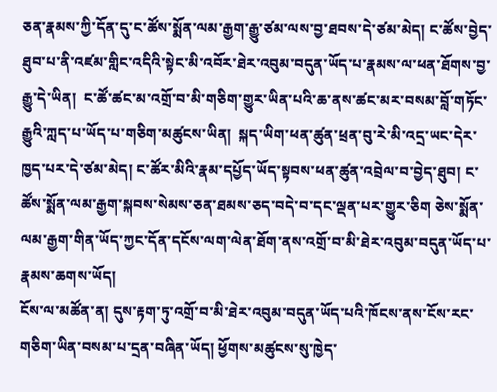ཅན་རྣམས་ཀྱི་དོན་དུ་ང་ཚོས་སྨོན་ལམ་རྒྱག་རྒྱུ་ཙམ་ལས་བྱ་ཐབས་དེ་ཙམ་མེད། ང་ཚོས་བྱེད་ཐུབ་པ་ནི་འཛམ་གླིང་འདིའི་སྟེང་མི་འབོར་ཐེར་འབུམ་བདུན་ཡོད་པ་རྣམས་ལ་ཕན་ཐོགས་བྱ་རྒྱུ་དེ་ཡིན།  ང་ཚོ་ཚང་མ་འགྲོ་བ་མི་གཅིག་གྱུར་ཡིན་པའི་ཆ་ནས་ཚང་མར་བསམ་བློ་གཏོང་རྒྱུའི་ཀླད་པ་ཡོད་པ་གཅིག་མཚུངས་ཡིན།  སྐད་ཡིག་ཕན་ཚུན་ཕྲན་བུ་རེ་མི་འདྲ་ཡང་དེར་ཁྱད་པར་དེ་ཙམ་མེད། ང་ཚོར་མིའི་རྣམ་དཔྱོད་ཡོད་སྟབས་ཕན་ཚུན་འབྲེལ་བ་བྱེད་ཐུབ། ང་ཚོས་སྨོན་ལམ་རྒྱག་སྐབས་སེམས་ཅན་ཐམས་ཅད་བདེ་བ་དང་ལྡན་པར་གྱུར་ཅིག ཅེས་སྨོན་ལམ་རྒྱག་གིན་ཡོད་ཀྱང་དོན་དངོས་ལག་ལེན་ཐོག་ནས་འགྲོ་བ་མི་ཐེར་འབུམ་བདུན་ཡོད་པ་རྣམས་ཆགས་ཡོད།
ངོས་ལ་མཚོན་ན། དུས་རྟག་ཏུ་འགྲོ་བ་མི་ཐེར་འབུམ་བདུན་ཡོད་པའི་ཁོངས་ནས་ངོས་རང་གཅིག་ཡིན་བསམ་པ་དྲན་བཞིན་ཡོད། ཕྱོགས་མཚུངས་སུ་ཁྱེད་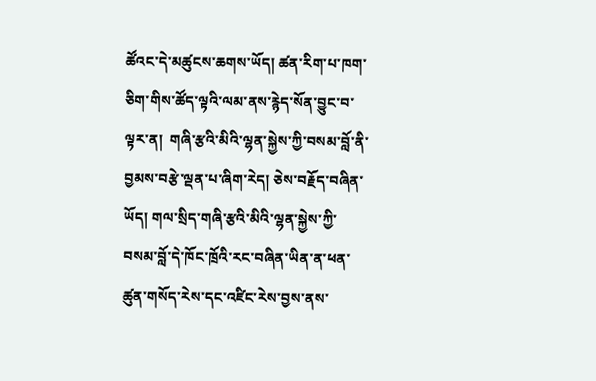ཚོའང་དེ་མཚུངས་ཆགས་ཡོད། ཚན་རིག་པ་ཁག་ཅིག་གིས་ཚོད་ལྟའི་ལམ་ནས་རྙེད་སོན་བྱུང་བ་ལྟར་ན།  གཞི་རྩའི་མིའི་ལྷན་སྐྱེས་ཀྱི་བསམ་བློ་ནི་བྱམས་བརྩེ་ལྡན་པ་ཞིག་རེད། ཅེས་བརྗོད་བཞིན་ཡོད། གལ་སྲིད་གཞི་རྩའི་མིའི་ལྷན་སྐྱེས་ཀྱི་བསམ་བློ་དེ་ཁོང་ཁྲོའི་རང་བཞིན་ཡིན་ན་ཕན་ཚུན་གསོད་རེས་དང་འཛིང་རེས་བྱས་ནས་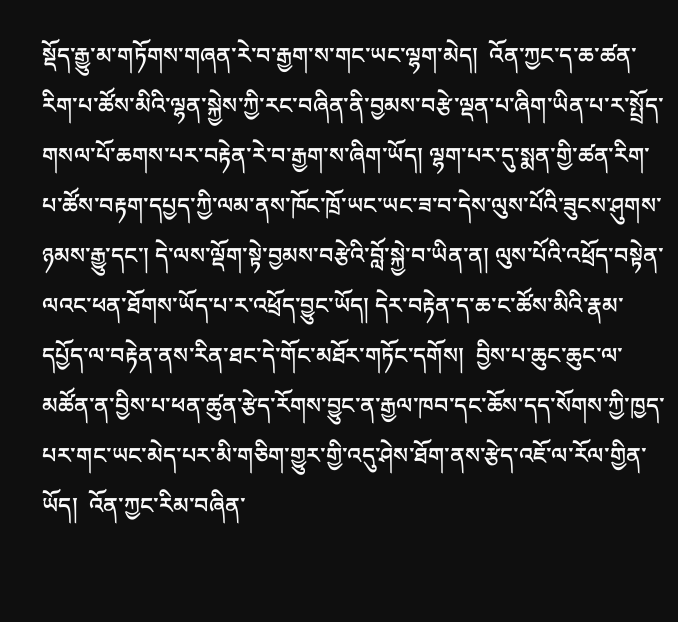སྡོད་རྒྱུ་མ་གཏོགས་གཞན་རེ་བ་རྒྱག་ས་གང་ཡང་ལྷག་མེད།  འོན་ཀྱང་ད་ཆ་ཚན་རིག་པ་ཚོས་མིའི་ལྷན་སྐྱེས་ཀྱི་རང་བཞིན་ནི་བྱམས་བརྩེ་ལྡན་པ་ཞིག་ཡིན་པ་ར་སྤྲོད་གསལ་པོ་ཆགས་པར་བརྟེན་རེ་བ་རྒྱག་ས་ཞིག་ཡོད། ལྷག་པར་དུ་སྨན་གྱི་ཚན་རིག་པ་ཚོས་བརྟག་དཔྱད་ཀྱི་ལམ་ནས་ཁོང་ཁྲོ་ཡང་ཡང་ཟ་བ་དེས་ལུས་པོའི་ཟུངས་ཤུགས་ཉམས་རྒྱུ་དང་། དེ་ལས་ལྡོག་སྟེ་བྱམས་བརྩེའི་བློ་སྐྱེ་བ་ཡིན་ན། ལུས་པོའི་འཕྲོད་བསྟེན་ལའང་ཕན་ཐོགས་ཡོད་པ་ར་འཕྲོད་བྱུང་ཡོད། དེར་བརྟེན་ད་ཆ་ང་ཚོས་མིའི་རྣམ་དཔྱོད་ལ་བརྟེན་ནས་རིན་ཐང་དེ་གོང་མཐོར་གཏོང་དགོས།  བྱིས་པ་ཆུང་ཆུང་ལ་མཚོན་ན་བྱིས་པ་ཕན་ཚུན་རྩེད་རོགས་བྱུང་ན་རྒྱལ་ཁབ་དང་ཆོས་དད་སོགས་ཀྱི་ཁྱད་པར་གང་ཡང་མེད་པར་མི་གཅིག་གྱུར་གྱི་འདུ་ཤེས་ཐོག་ནས་རྩེད་འཇོ་ལ་རོལ་གྱིན་ཡོད།  འོན་ཀྱང་རིམ་བཞིན་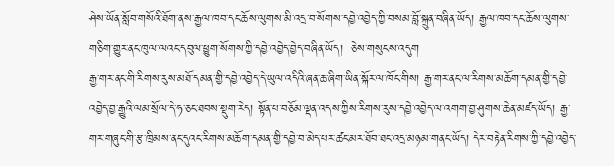ཤེས་ཡོན་སློབ་གསོའི་ཐོག་ནས་རྒྱལ་ཁབ་དང་ཆོས་ལུགས་མི་འདྲ་བ་སོགས་དབྱེ་འབྱེད་ཀྱི་བསམ་བློ་སྐྲུན་བཞིན་ཡོད། རྒྱལ་ཁབ་དང་ཆོས་ལུགས་གཅིག་གྱུར་ནང་ཁུལ་ལའང་དབུལ་ཕྱུག་སོགས་ཀྱི་དབྱེ་འབྱེད་བྱེད་བཞིན་ཡོད།  ཅེས་གསུངས་འདུག
རྒྱ་གར་ནང་གི་རིགས་རུས་མཐོ་དམན་གྱི་དབྱེ་འབྱེད་དེ་ཡུལ་འདིའི་ཞན་ཆ་ཞིག་ཡིན་སྐོར་ལ་ཁོང་གིས། རྒྱ་གར་ནང་ལ་རིགས་མཆོག་དམན་གྱི་དབྱེ་འབྱེད་བྱ་རྒྱུའི་ལམ་སྲོལ་དེ་ཧ་ཅང་ཐབས་སྡུག་རེད། སྟོན་པ་བཅོམ་ལྡན་འདས་ཀྱིས་རིགས་རུས་དབྱེ་འབྱེད་ལ་འགག་བྱ་ཤུགས་ཆེན་མཛད་ཡོད། རྒྱ་གར་གཞུང་གི་རྩ་ཁྲིམས་ནང་དུའང་རིགས་མཆོག་དམན་གྱི་དབྱེ་བ་མེད་པར་ཚང་མར་ཐོབ་ཐང་འདྲ་མཉམ་གནང་ཡོད། དེར་བརྟེན་རིགས་ཀྱི་དབྱེ་འབྱེད་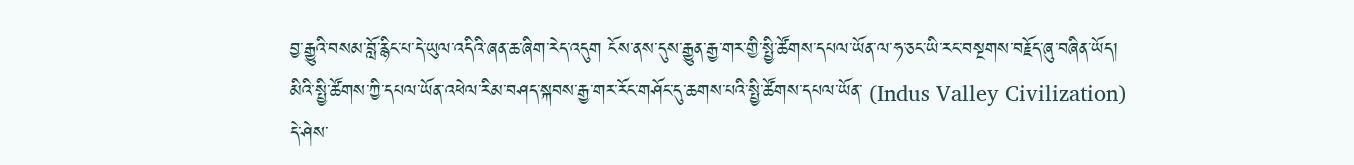བྱ་རྒྱུའི་བསམ་བློ་རྙིང་པ་དེ་ཡུལ་འདིའི་ཞན་ཆ་ཞིག་རེད་འདུག ངོས་ནས་དུས་རྒྱུན་རྒྱ་གར་གྱི་སྤྱི་ཚོགས་དཔལ་ཡོན་ལ་ཧ་ཅང་ཡི་རང་བསྔགས་བརྗོད་ཞུ་བཞིན་ཡོད། མིའི་སྤྱི་ཚོགས་ཀྱི་དཔལ་ཡོན་འཕེལ་རིམ་བཤད་སྐབས་རྒྱ་གར་རོང་གཤོང་དུ་ཆགས་པའི་སྤྱི་ཚོགས་དཔལ་ཡོན་ (Indus Valley Civilization) དེ་ཤེས་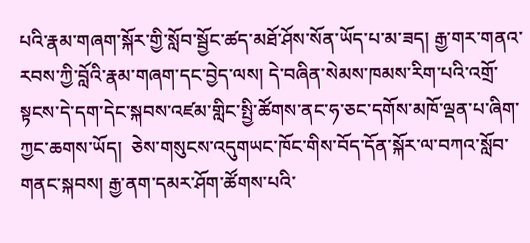པའི་རྣམ་གཞག་སྐོར་གྱི་སློབ་སྦྱོང་ཚད་མཐོ་ཤོས་སོན་ཡོད་པ་མ་ཟད། རྒྱ་གར་གནའ་རབས་ཀྱི་བློའི་རྣམ་གཞག་དང་བྱེད་ལས། དེ་བཞིན་སེམས་ཁམས་རིག་པའི་འགྲོ་སྟངས་དེ་དག་དེང་སྐབས་འཛམ་གླིང་སྤྱི་ཚོགས་ནང་ཧ་ཅང་དགོས་མཁོ་ལྡན་པ་ཞིག་ཀྱང་ཆགས་ཡོད།  ཅེས་གསུངས་འདུགཡང་ཁོང་གིས་བོད་དོན་སྐོར་ལ་བཀའ་སློབ་གནང་སྐབས། རྒྱ་ནག་དམར་ཤོག་ཚོགས་པའི་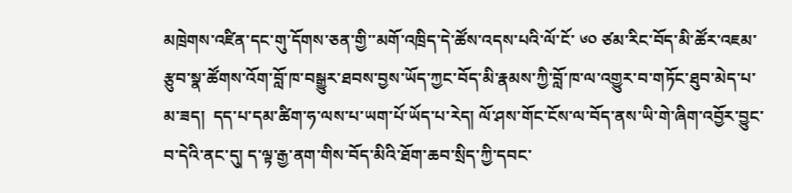མཁྲེགས་འཛིན་དང་གུ་དོགས་ཅན་གྱི་་མགོ་འཁྲིད་དེ་ཚོས་འདས་པའི་ལོ་ངོ་ ༦༠ ཙམ་རིང་བོད་མི་ཚོར་འཇམ་རྩུབ་སྣ་ཚོགས་འོག་བློ་ཁ་བསྒྱུར་ཐབས་བྱས་ཡོད་ཀྱང་བོད་མི་རྣམས་ཀྱི་བློ་ཁ་ལ་འགྱུར་བ་གཏོང་ཐུབ་མེད་པ་མ་ཟད།  དད་པ་དམ་ཚིག་ཧ་ལས་པ་ཡག་པོ་ཡོད་པ་རེད། ལོ་ཤས་གོང་ངོས་ལ་བོད་ནས་ཡི་གེ་ཞིག་འབྱོར་བྱུང་བ་དེའི་ནང་དུ། ད་ལྟ་རྒྱ་ནག་གིས་བོད་མིའི་ཐོག་ཆབ་སྲིད་ཀྱི་དབང་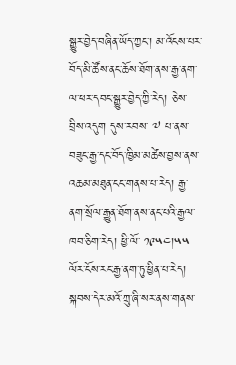སྒྱུར་བྱེད་བཞིན་ཡོད་ཀྱང་། མ་འོངས་པར་བོད་མི་ཚོས་ནང་ཆོས་ཐོག་ནས་རྒྱ་ནག་ལ་ཕར་དབང་སྒྱུར་བྱེད་ཀྱི་རེད། ཅེས་བྲིས་འདུག དུས་རབས་ ༧ པ་ནས་བཟུང་རྒྱ་དང་བོད་ཁྱིམ་མཚེས་བྱས་ནས་འཆམ་མཐུན་ངང་གནས་པ་རེད། རྒྱ་ནག་སྲོལ་རྒྱུན་ཐོག་ནས་ནང་པའི་རྒྱལ་ཁབ་ཅིག་རེད། ཕྱི་ལོ་ ༡༩༥༤།༥༥ ལོར་ངོས་རང་རྒྱ་ནག་ཏུ་ཕྱིན་པ་རེད། སྐབས་དེར་མའོ་ཀྲུ་ཞི་སར་ནས་གནས་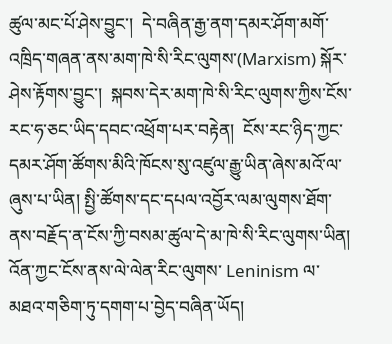ཚུལ་མང་པོ་ཤེས་བྱུང་།  དེ་བཞིན་རྒྱ་ནག་དམར་ཤོག་མགོ་འཁྲིད་གཞན་ནས་མག་ཁེ་སི་རིང་ལུགས་(Marxism) སྐོར་ཤེས་རྟོགས་བྱུང་།  སྐབས་དེར་མག་ཁེ་སི་རིང་ལུགས་ཀྱིས་ངོས་རང་ཧ་ཅང་ཡིད་དབང་འཕྲོག་པར་བརྟེན།  ངོས་རང་ཉིད་ཀྱང་དམར་ཤོག་ཚོགས་མིའི་ཁོངས་སུ་འཛུལ་རྒྱུ་ཡིན་ཞེས་མའོ་ལ་ཞུས་པ་ཡིན། སྤྱི་ཚོགས་དང་དཔལ་འབྱོར་ལམ་ལུགས་ཐོག་ནས་བརྗོད་ན་ངོས་ཀྱི་བསམ་ཚུལ་དེ་མ་ཁེ་སི་རིང་ལུགས་ཡིན། འོན་ཀྱང་ངོས་ནས་ལེ་ལེན་རིང་ལུགས་ Leninism ལ་མཐའ་གཅིག་ཏུ་དགག་པ་བྱེད་བཞིན་ཡོད།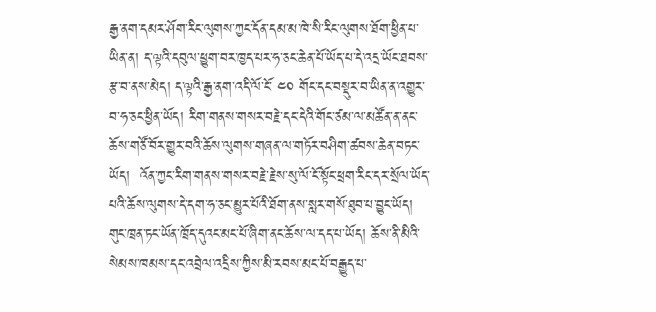རྒྱ་ནག་དམར་ཤོག་རིང་ལུགས་ཀྱང་དོན་དམ་མ་ཁེ་སི་རིང་ལུགས་ཐོག་ཕྱིན་པ་ཡིན་ན། ད་ལྟའི་དབུལ་ཕྱུག་བར་ཁྱད་པར་ཧ་ཅང་ཆེན་པོ་ཡོད་པ་དེ་འདྲ་ཡོང་ཐབས་རྩ་བ་ནས་མེད། ད་ལྟའི་རྒྱ་ནག་འདི་ལོ་ངོ་ ༤༠ གོང་དང་བསྡུར་བ་ཡིན་ན་འགྱུར་བ་ཧ་ཅང་ཕྱིན་ཡོད། རིག་གནས་གསར་བརྗེ་དང་དེའི་གོང་ཙམ་ལ་མཚོན་ན་ནང་ཆོས་གཙོ་བོར་གྱུར་བའི་ཆོས་ལུགས་གཞན་ལ་གཏོར་བཤིག་ཚབས་ཆེན་བཏང་ཡོད།  འོན་ཀྱང་རིག་གནས་གསར་བརྗེ་རྗེས་སུ་ལོ་ངོ་སྟོང་ཕྲག་རིང་དར་སྲོལ་ཡོད་པའི་ཆོས་ལུགས་དེ་དག་ཧ་ཅང་མྱུར་པོའི་ཐོག་ནས་སླར་གསོ་ཐུབ་པ་བྱུང་ཡོད།  གུང་ཁྲན་ཏང་ཡོན་ཁྲོད་དུའང་མང་པོ་ཞིག་ནང་ཆོས་ལ་དད་པ་ཡོད། ཆོས་ནི་མིའི་སེམས་ཁམས་དང་འབྲེལ་འདྲིས་ཀྱིས་མི་རབས་མང་པོ་བརྒྱུད་པ་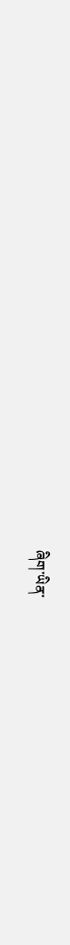ཞིག་ཡིན་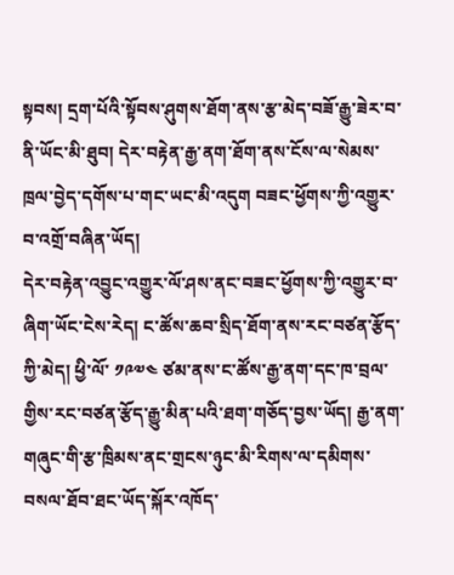སྟབས། དྲག་པོའི་སྟོབས་ཤུགས་ཐོག་ནས་རྩ་མེད་བཟོ་རྒྱུ་ཟེར་བ་ནི་ཡོང་མི་ཐུབ། དེར་བརྟེན་རྒྱ་ནག་ཐོག་ནས་ངོས་ལ་སེམས་ཁྲལ་བྱེད་དགོས་པ་གང་ཡང་མི་འདུག བཟང་ཕྱོགས་ཀྱི་འགྱུར་བ་འགྲོ་བཞིན་ཡོད།
དེར་བརྟེན་འབྱུང་འགྱུར་ལོ་ཤས་ནང་བཟང་ཕྱོགས་ཀྱི་འགྱུར་བ་ཞིག་ཡོང་ངེས་རེད། ང་ཚོས་ཆབ་སྲིད་ཐོག་ནས་རང་བཙན་རྩོད་ཀྱི་མེད། ཕྱི་ལོ་ ༡༩༧༤ ཙམ་ནས་ང་ཚོས་རྒྱ་ནག་དང་ཁ་བྲལ་གྱིས་རང་བཙན་རྩོད་རྒྱུ་མིན་པའི་ཐག་གཅོད་བྱས་ཡོད། རྒྱ་ནག་གཞུང་གི་རྩ་ཁྲིམས་ནང་གྲངས་ཉུང་མི་རིགས་ལ་དམིགས་བསལ་ཐོབ་ཐང་ཡོད་སྐོར་འཁོད་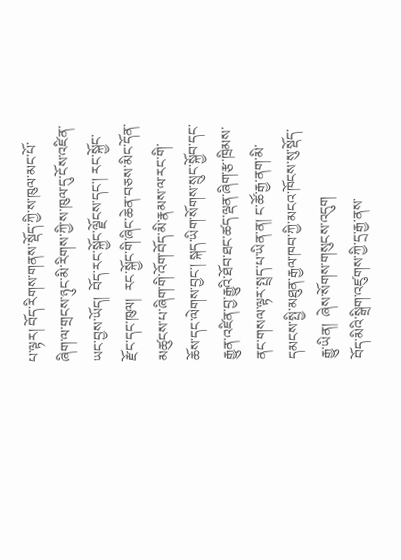པ་ལྟར། བོད་རིགས་གནས་སྡོད་ཀྱི་ས་ཁུལ་མང་པོ་ཞིག་ལ་གྲངས་ཉུང་མི་རིགས་ཀྱི་ས་ཁུལ་དུ་ངོས་འཛིན་ཡང་བྱས་ཡོད།  བོད་རང་སྐྱོང་ལྗོངས་དང་། རང་སྐྱོང་རྫོང་དང་ཁུལ།  རང་སྐྱོང་གི་ཞིང་ཆེན་བཅས་མིང་དོན་མཚུངས་པ་ཞིག་གི་འོག་བོད་མི་རྣམས་ལ་རང་གི་ཆོས་དང་ལེགས་བྱང་། སྐད་ཡིག་སོགས་སྲུང་སྐྱོབ་དང་རྒྱུན་འཛིན་བྱ་རྒྱུའི་ཐོབ་ཐང་ཚད་ལྡན་ཞིག་རྩ་ཁྲིམས་ནང་གསལ་ལྟར་སྤྲད་པ་ཡིན་ན། ང་ཚོ་རྒྱ་ནག་མི་དམངས་སྤྱི་མཐུན་རྒྱལ་ཁབ་ཀྱི་མངའ་ཁོངས་སུ་སྡོད་རྒྱུ་ཡིན།  ཞེས་སོགས་གསུངས་འདུག
བོད་མིའི་སྒྲིག་འཛུགས་ཀྱི་དྲ་རྒྱ་ནས་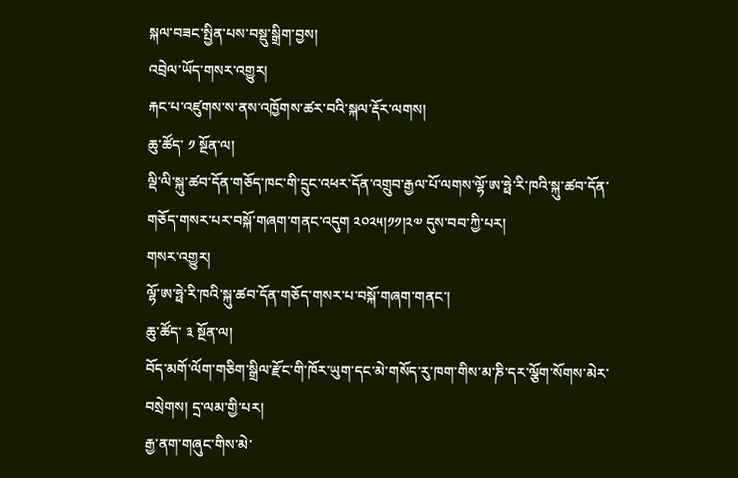སྐལ་བཟང་སྤྱིན་པས་བསྡུ་སྒྲིག་བྱས།
འབྲེལ་ཡོད་གསར་འགྱུར།
རྐང་པ་འཛུགས་ས་ནས་འཁྱོགས་ཚར་བའི་སྐལ་རྡོར་ལགས།
ཆུ་ཚོད་ ༡ སྔོན་ལ།
ལྡི་ལི་སྐུ་ཚབ་དོན་གཅོད་ཁང་གི་དྲུང་འཕར་དོན་འགྲུབ་རྒྱལ་པོ་ལགས་ལྷོ་ཨ་ཧྥེ་རི་ཁའི་སྐུ་ཚབ་དོན་གཅོད་གསར་པར་བསྐོ་གཞག་གནང་འདུག ༢༠༢༥།༡༡།༢༧ དུས་བབ་ཀྱི་པར།
གསར་འགྱུར།
ལྷོ་ཨ་ཧྥེ་རི་ཁའི་སྐུ་ཚབ་དོན་གཅོད་གསར་པ་བསྐོ་གཞག་གནང་།
ཆུ་ཚོད་ ༣ སྔོན་ལ།
བོད་མགོ་ལོག་གཅིག་སྒྲིལ་རྫོང་གི་ཁོར་ཡུག་དང་མེ་གསོད་རུ་ཁག་གིས་མ་ཎི་དར་ལྕོག་སོགས་མེར་བསྲེགས། དྲ་ལམ་གྱི་པར།
རྒྱ་ནག་གཞུང་གིས་མེ་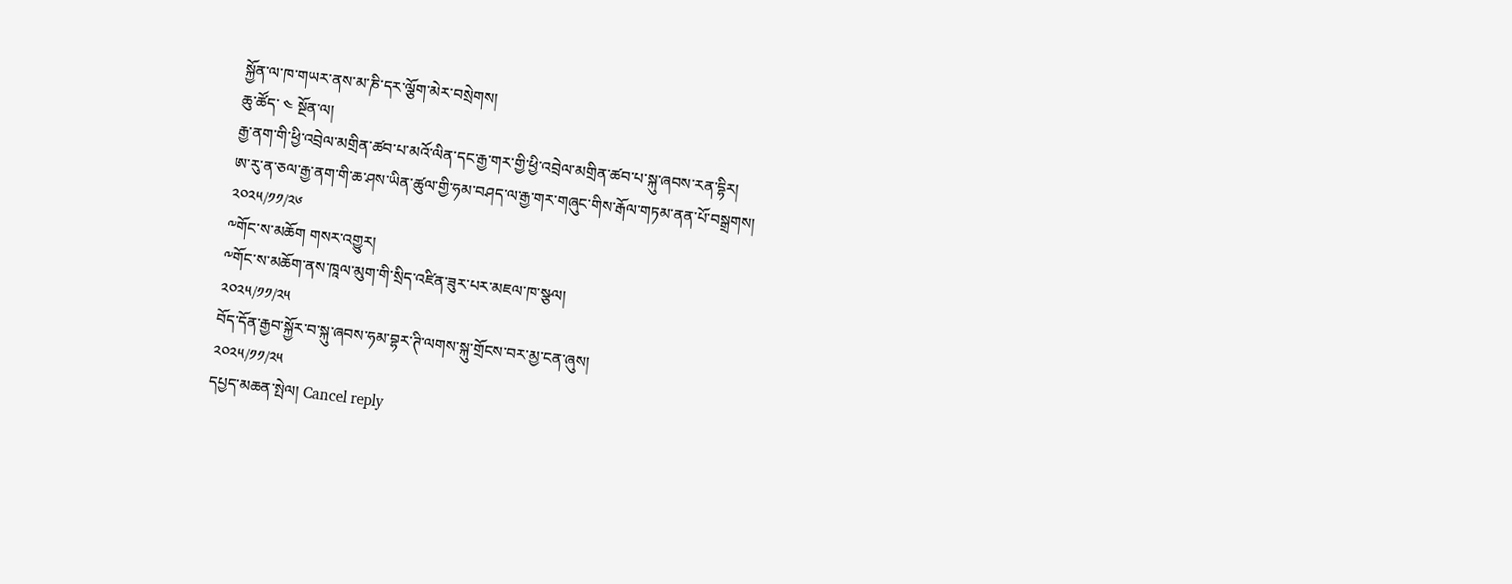སྐྱོན་ལ་ཁ་གཡར་ནས་མ་ཎི་དར་ལྕོག་མེར་བསྲེགས།
ཆུ་ཚོད་ ༤ སྔོན་ལ།
རྒྱ་ནག་གི་ཕྱི་འབྲེལ་མགྲིན་ཚབ་པ་མའོ་ལིན་དང་རྒྱ་གར་གྱི་ཕྱི་འབྲེལ་མགྲིན་ཚབ་པ་སྐུ་ཞབས་རན་དྷིར།
ཨ་རུ་ན་ཅལ་རྒྱ་ནག་གི་ཆ་ཤས་ཡིན་ཚུལ་གྱི་ཧམ་བཤད་ལ་རྒྱ་གར་གཞུང་གིས་རྒོལ་གཏམ་ནན་པོ་བསྒྲགས།
༢༠༢༥/༡༡/༢༦
༸གོང་ས་མཆོག གསར་འགྱུར།
༸གོང་ས་མཆོག་ནས་ཁཱལ་མུག་གི་སྲིད་འཛིན་ཟུར་པར་མཇལ་ཁ་སྩལ།
༢༠༢༥/༡༡/༢༥
བོད་དོན་རྒྱབ་སྐྱོར་བ་སྐུ་ཞབས་ཧམ་བྷར་ཊི་ལགས་སྐུ་གྲོངས་བར་མྱ་ངན་ཞུས།
༢༠༢༥/༡༡/༢༥
དཔྱད་མཆན་སྤེལ། Cancel reply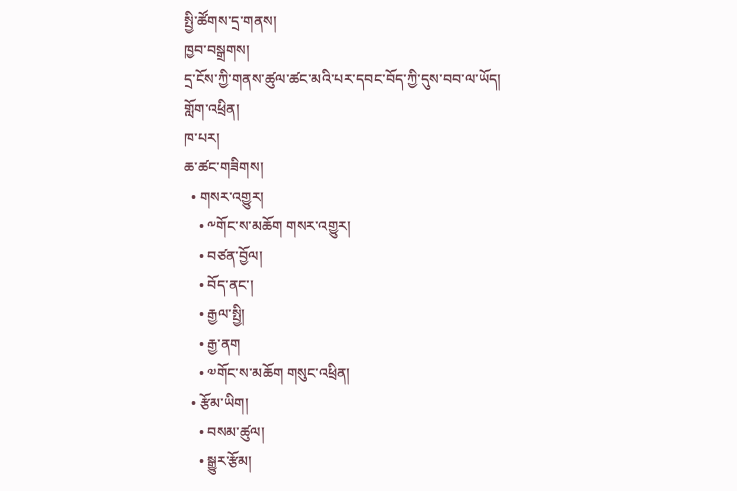སྤྱི་ཚོགས་དྲ་གནས།
ཁྱབ་བསྒྲགས།
དྲ་ངོས་ཀྱི་གནས་ཚུལ་ཚང་མའི་པར་དབང་བོད་ཀྱི་དུས་བབ་ལ་ཡོད།
གློག་འཕྲིན།
ཁ་པར།
ཆ་ཚང་གཟིགས།
  • གསར་འགྱུར།
    • ༸གོང་ས་མཆོག གསར་འགྱུར།
    • བཙན་བྱོལ།
    • བོད་ནང་།
    • རྒྱལ་སྤྱི།
    • རྒྱ་ནག
    • ༧གོང་ས་མཆོག གསུང་འཕྲིན།
  • རྩོམ་ཡིག།
    • བསམ་ཚུལ།
    • སྒྱུར་རྩོམ།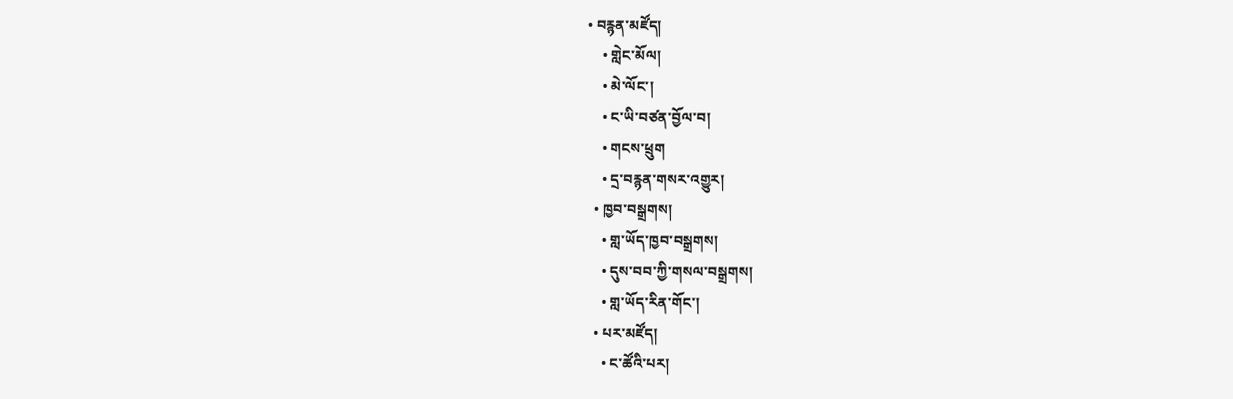• བརྙན་མཛོད།
    • གླེང་མོལ།
    • མེ་ལོང་།
    • ང་ཡི་བཙན་བྱོལ་བ།
    • གངས་ཕྲུག
    • དྲ་བརྙན་གསར་འགྱུར།
  • ཁྱབ་བསྒྲགས།
    • གླ་ཡོད་ཁྱབ་བསྒྲགས།
    • དུས་བབ་ཀྱི་གསལ་བསྒྲགས།
    • གླ་ཡོད་རིན་གོང་།
  • པར་མཛོད།
    • ང་ཚོའི་པར།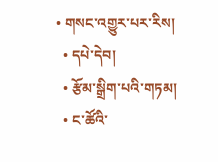• གསང་འགྱུར་པར་རིས།
  • དཔེ་དེབ།
  • རྩོམ་སྒྲིག་པའི་གཏམ།
  • ང་ཚོའི་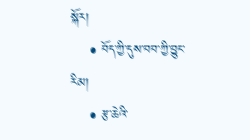སྐོར།
    • བོད་ཀྱི་དུས་བབ་ཀྱི་བྱུང་རིམ།
    • རྩ་ཆེའི་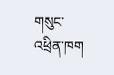གསུང་འཕྲིན་ཁག